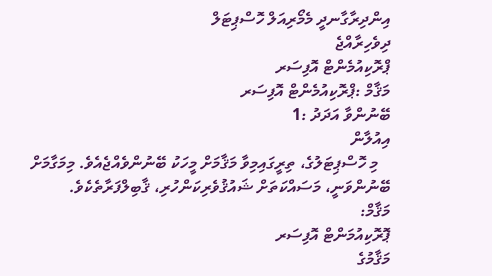އިންދިރާގާނދީ މެމޯރިއަލް ހޮސްޕިޓަލް
ދިވެހިރާއްޖެ
ޕްރޮކިއުމެންޓް އޮފިސަރ
މަޤާމް :ޕްރޮކިއުމެންޓް އޮފިސަރ
ބޭނުންވާ އަދަދު :1
އިއުލާން
   މި ހޮސްޕިޓަލުގެ، ތިރީގައިމިވާ މަޤާމަށް މީހަކު ބޭނުންވެއްޖެއެވެ. މިމަގާމަށް ބޭނުންވަނީ، މަސައްކަތަށް ޝައުޤުވެރިކަންހުރި، ޤާބިލްފަރާތެކެވެ.
މަޤާމް:
ޕޮރޮކިއުމަންޓް އޮފިސަރ
މަޤާމުގެ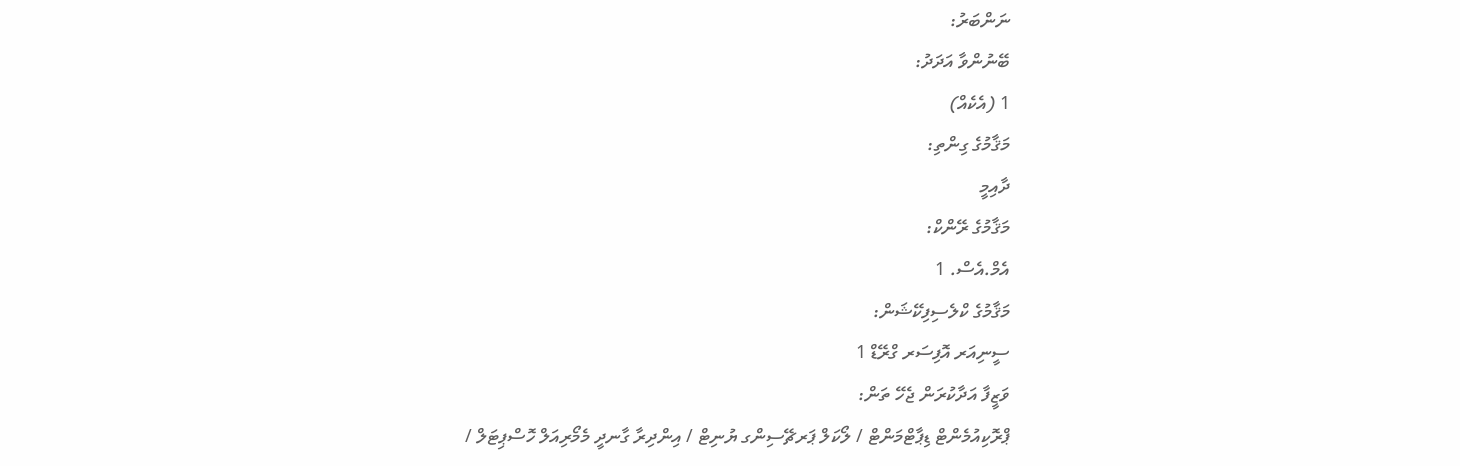ނަންބަރު:
ބޭނުންވާ އަދަދު:
1 (އެކެއް)
މަޤާމުގެ ގިންތި:
ދާއިމީ
މަޤާމުގެ ރޭންކް:
އެމް.އެސް. 1
މަޤާމުގެ ކްލެސިފިކޭޝަން:
ސީނިއަރ އޮފިސަރ ގްރޭޑް 1
ވަޒީފާ އަދާކުރަން ޖެހޭ ތަން:
ޕްރޮކިއުމެންޓް ޑިޕާޓްމަންޓް / ލޯކަލް ޕަރޗޭސިންގ ޔުނިޓް / އިންދިރާ ގާނދީ މެމޯރިއަލް ހޮސްޕިޓަލް /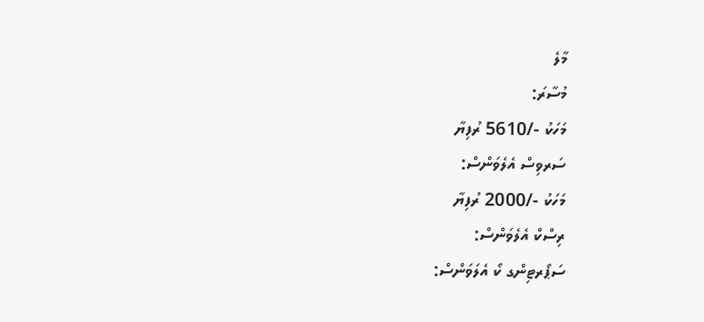މާލެ
މުސާރަ:
މަހަކު -/5610 ރުފިޔާ
ސަރވިސް އެލެވަންސް:
މަހަކު -/2000 ރުފިޔާ
ރިސްކް އެލެވަންސް:
ސަޕޯރޓިންގ ކޯ އެލަވަންސް: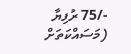-/75 ރުފިޔާ (މަސައްކަތަށް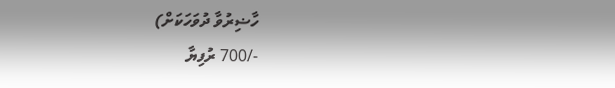ހާޟިރުވާ ދުވަހަކަށް)
-/700 ރުފިޔާ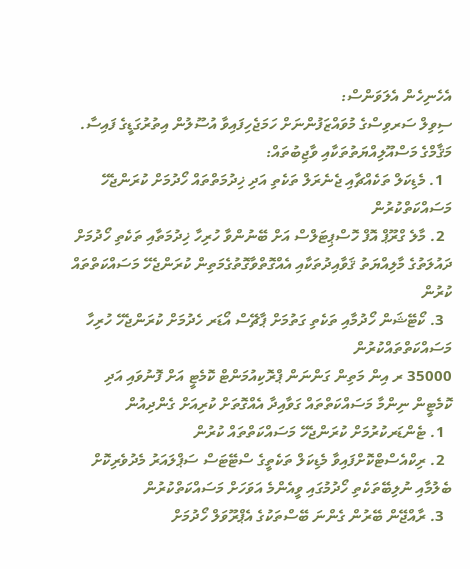އެހެނިހެން އެލަވަންސް:
ސިވިލް ސަރވިސްގެ މުވައްޒަފުންނަށް ހަމަޖެހިފައިވާ އުސޫލުން އިތުރުގަޑީގެ ފައިސާ.
މަޤާމްގެ މަސްއޫލިއްޔަތުތަކާއި ވާޖިބުތައް:
  1. މެޑިކަލް ތަކެއްޗާއި ޖެނެރަލް ތަކެތި އަދި ޚިދުމަތްތައް ހޯދުމަށް ކުރަންޖެހޭ މަސައްކަތްކުރުން
  2. މާލެ ގްރޫޕް އޮފް ހޮސްޕިޓަލްސް އަށް ބޭނުންވާ ހުރިހާ ޚިދުމަތާއި ތަކެތި ހޯދުމަށް ދައުލަތުގެ މާލިއްޔަތު ޤަވާއިދުތަކާއި އެއްގޮތްވާގޮތުގެމަތިން ކުރަންޖެހޭ މަސައްކަތްތައް ކުރުން
  3. ކޯޓޭޝަން ހޯދުމާއި ތަކެތި ގަތުމަށް ޕާޗޭސް އޯޑަރ ހެދުމަށް ކުރަންޖެހޭ ހުރިހާ މަސައްކަތްތައްކުރުން
35000 ރ އިން މަތިން ގަންނަން ޕްރޮކިއުމަންޓް ކޮމެޓީ އަށް ފޮނުވައި އަދި ކޮމެޓީން ނިންމާ މަސައްކަތްތައް ގަވާއިދާ އެއްގޮތަށް ކުރިއަށް ގެންދިއުން
  1. ޓެންޑަރކުރުމަށް ކުރަންޖެހޭ މަސައްކަތްތައް ކުރުން
  2. ރިކްއެސްޓްކޮށްފައިވާ މެޑިކަލް ތަކެތީގެ ސްޓޭޓަސް ސަޕްލައަރު މެދުވެރިކޮށް ބެލުމާއި ނުލިބޭތަކެތި ހޯދުމުގައި ވީއެންމެ އަވަހަށް މަސައްކަތްކުރުން
  3. ރާއްޖޭން ބޭރުން ގެންނަ ބޭސްތަކުގެ އެޕްރޫވަލް ހޯދުމަށް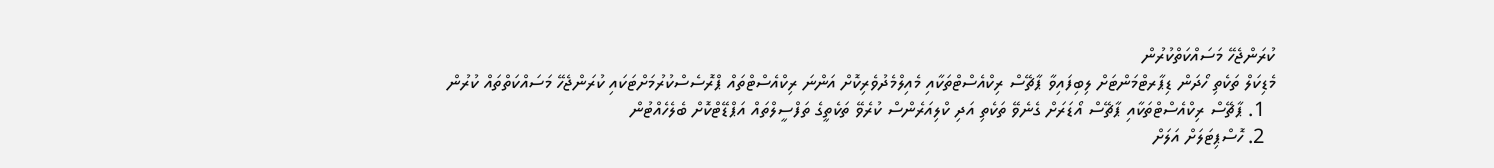ކުރަންޖެހޭ މަސައްކަތްކުރުން
މެޑިކަލް ތަކެތި ހޯދަން ޑިޕާރޓްމަންޓަށް ލިބިފައިވާ ޕާޗޭސް ރިކްއެސްޓްތަކާއި މެއިލްމެދުވެރިކޮށް އަންނަ ރިކްއެސްޓްތައް ޕްރޮސެސްކުރުމަށްޓަކައި ކުރަންޖެހޭ މަސައްކަތްތައް ކުރުން
  1. ޕާޗޭސް ރިކްއެސްޓްތަކާއި ޕާޗޭސް އޯޑަރަށް ގެނެވޭ ތަކެތި އަދި ކްލިއަރެންސް ކުރެވޭ ތަކެތީގެ ތަފްސީލްތައް އަޕްޑޭޓްކޮށް ބެލެހެއްޓުން
  2. ހޮސްޕިޓަލަށް އަލަށް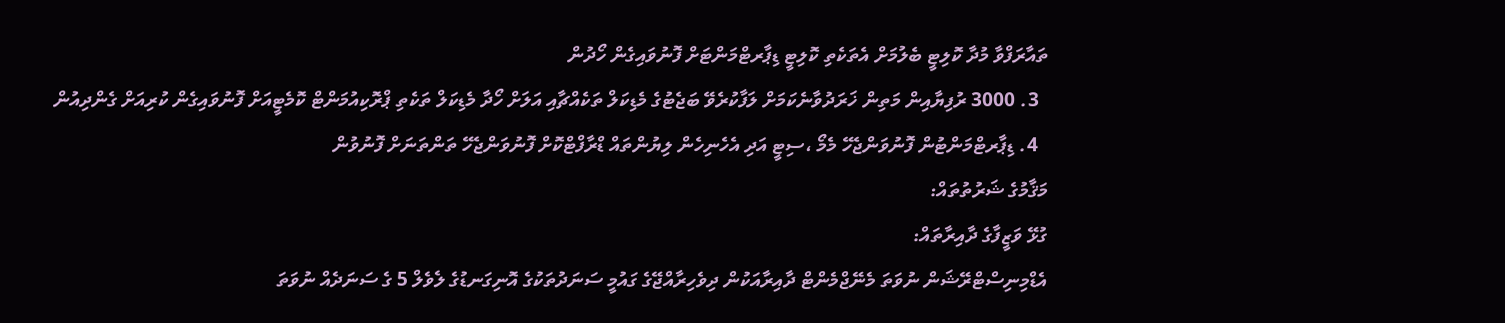ތައާރަފްވާ މުދާ ކޮލިޓީ ބެލުމަށް އެތަކެތި ކޮލިޓީ ޑިޕާރޓްމަންޓަށް ފޮނުވައިގެން ހޯދުން
  3. 3000 ރުފިޔާއިން މަތިން ޚަރަދުވާނެކަމަށް ލަފާކުރެވޭ ބަޖެޓުގެ މެޑިކަލް ތަކެއްޗާއި އަލަށް ހޯދާ މެޑިކަލް ތަކެތި ޕްރޮކިއުމަންޓް ކޮމެޓީއަށް ފޮނުވައިގެން ކުރިއަށް ގެންދިއުން
  4. ޑިޕާރޓްމަންޓުން ފޮނުވަންޖެހޭ މެމޯ ،ސިޓީ އަދި އެހެނިހެން ލިޔުންތައް ޑްރާފްޓްކޮށް ފޮނުވަންޖެހޭ ތަންތަނަށް ފޮނުވުން
މަޤާމުގެ ޝަރުތުތައް:
ގުޅޭ ވަޒީފާގެ ދާއިރާތައް:
އެޑްމިނިސްޓްރޭޝަން ނުވަތަ މެނޭޖްމެންޓް ދާއިރާއަކުން ދިވެހިރާއްޖޭގެ ގައުމީ ސަނަދުތަކުގެ އޮނިގަނޑުގެ ލެވެލް 5 ގެ ސަނަދެއް ނުވަތަ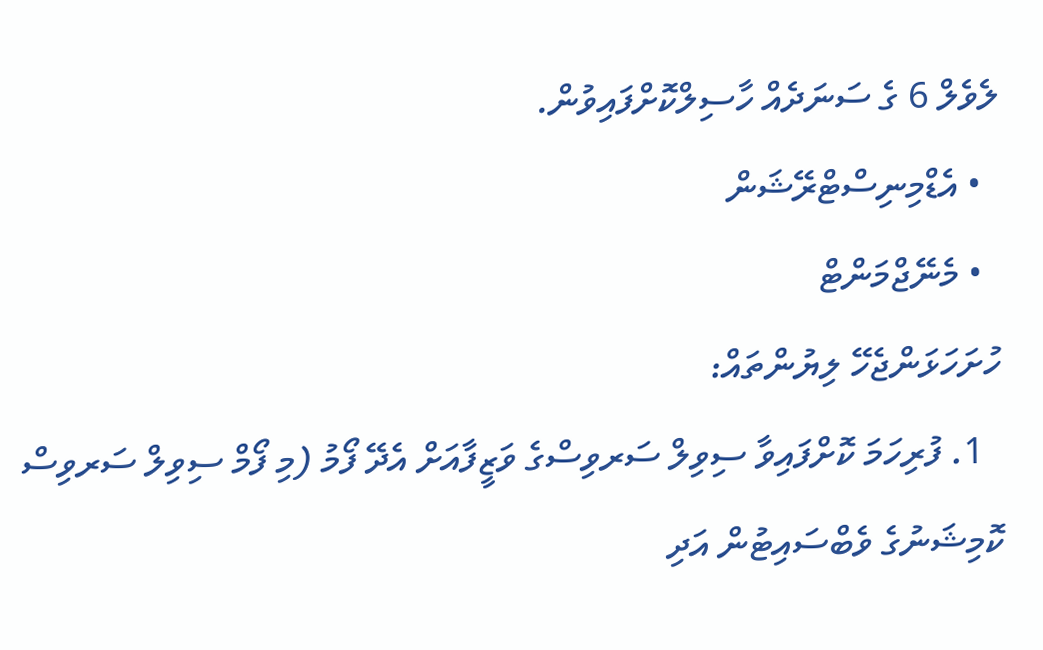ލެވެލް 6 ގެ ސަނަދެއް ހާސިލްކޮށްފައިވުން.
  • އެޑްމިނިސްޓްރޭޝަން
  • މެނޭޖްމަންޓް
ހުށަހަޅަންޖެހޭ ލިޔުންތައް:
  1. ފުރިހަމަ ކޮށްފައިވާ ސިވިލް ސަރވިސްގެ ވަޒީފާއަށް އެދޭ ފޯމު (މި ފޯމް ސިވިލް ސަރވިސް ކޮމިޝަނުގެ ވެބްސައިޓުން އަދި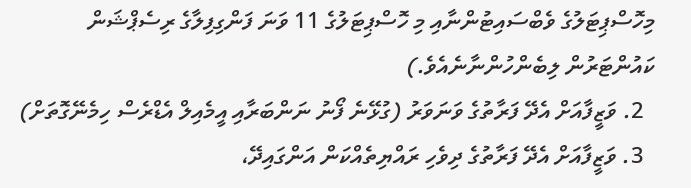މިހޮސްޕިޓަލުގެ ވެބްސައިޓުންނާއި މި ހޮސްޕިޓަލުގެ 11 ވަނަ ފަންގިފިލާގެ ރިސެޕްޝަން ކައުންޓަރުން ލިބެންހުންނާނެއެވެ.)
  2. ވަޒީފާއަށް އެދޭ ފަރާތުގެ ވަނަވަރު (ގުޅޭނެ ފޯނު ނަންބަރާއި އީމެއިލް އެޑްރެސް ހިމެނޭގޮތަށް)
  3. ވަޒީފާއަށް އެދޭ ފަރާތުގެ ދިވެހި ރައްޔިތެއްކަން އަންގައިދޭ،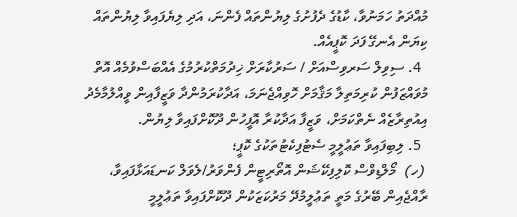މުއްދަތު ހަމަނުވާ، ކާޑުގެ ދެފުށުގެ ލިޔުންތައް ފެންނަ، އަދި ލިޔެފައިވާ ލިޔުންތައް ކިޔަން އެނގޭ ފަދަ ކޮޕީއެއް.
  4. ސިވިލް ސަރވިސްއަށް / ސަރުކާރަށް ޚިދުމަތްކުރުމުގެ އެއްބަސްވުމެއް އޮތް މުވައްޒަފުން ކުރިމަތިލާ މަޤާމަށް ހޮވިއްޖެނަމަ، އަދާކުރަމުންދާ ވަޒީފާއިން ވީއްލުމާމެދު އިއުތިރާޒެއް ނެތްކަމަށް، ވަޒީފާ އަދާކުރާ އޮފީހުން ދޫކޮށްފައިވާ ލިޔުން.
  5. ލިބިފައިވާ ތަޢުލީމީ ސެޓުފިކެޓުތަކުގެ ކޮޕީ؛
 (ހ)  މޯލްޑިވްސް ކޮލިފިކޭޝަން އޮތޯރިޓީން ފެންވަރު/ލެވަލް ކަނޑައަޅާފައިވާ، ރާއްޖެއިން ބޭރުގެ މަތީ ތަޢުލީމުދޭ މަރުކަޒަކުން ދޫކޮށްފައިވާ ތަޢުލީމީ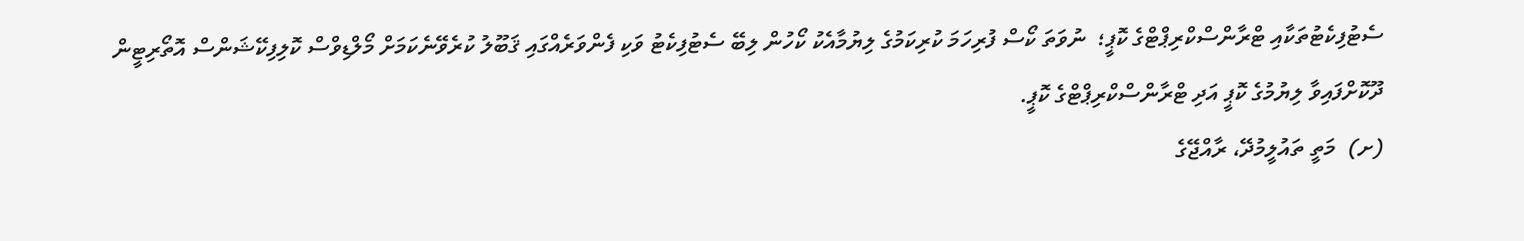ސެޓުފިކެޓުތަކާއި ޓްރާންސްކްރިޕްޓްގެ ކޮޕީ؛  ނުވަތަ ކޯސް ފުރިހަމަ ކުރިކަމުގެ ލިޔުމާއެކު ކޯހުން ލިބޭ ސެޓުފިކެޓު ވަކި ފެންވަރެއްގައި ޤަބޫލު ކުރެވޭނެކަމަށް މޯލްޑިވްސް ކޮލިފިކޭޝަންސް އޮތޯރިޓީން ދޫކޮށްފައިވާ ލިޔުމުގެ ކޮޕީ އަދި ޓްރާންސްކްރިޕްޓްގެ ކޮޕީ.
(ށ)  މަތީ ތައުލީމުދޭ، ރާއްޖޭގެ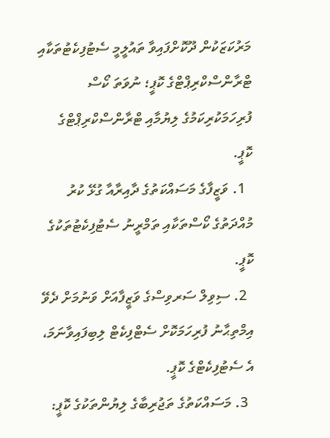މަރުކަޒަކުން ދޫކޮށްފައިވާ ތައުލީމީ ސެޓުފިކެޓުތަކާއި ޓްރާންސްކްރިޕްޓްގެ ކޮޕީ؛ ނުވަތަ ކޯސް ފުރިހަމަކުރިކަމުގެ ލިޔުމާއި ޓްރާންސްކްރިޕްޓްގެ ކޮޕީ.
  1. ވަޒީފާގެ މަސައްކަތުގެ ދާއިރާއާ ގުޅޭ ކުރު މުއްދަތުގެ ކޯސްތަކާއި ތަމްރީނު ސެޓުފިކެޓުތަކުގެ ކޮޕީ.
  2. ސިވިލް ސަރވިސްގެ ވަޒީފާއަށް ވަނުމަށް ދެވޭ އިމްތިޙާނު ފުރިހަމަކޮށް ސެޓްފިކެޓް ލިބިފައިވާނަމަ، އެ ސެޓުފިކެޓްގެ ކޮޕީ.
  3. މަސައްކަތުގެ ތަޖުރިބާގެ ލިޔުންތަކުގެ ކޮޕީ: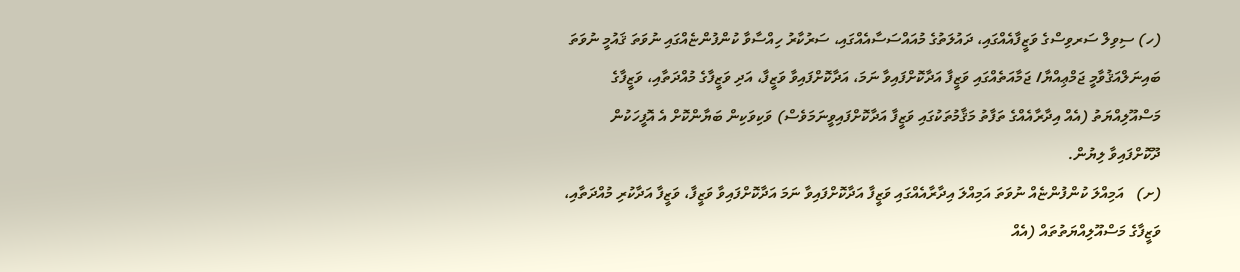(ހ) ސިވިލް ސަރވިސްގެ ވަޒީފާއެއްގައި، ދައުލަތުގެ މުއައްސަސާއެއްގައި، ސަރުކާރު ހިއްސާވާ ކުންފުންޏެއްގައި ނުވަތަ ޤައުމީ ނުވަތަ ބައިނަލްއަޤުވާމީ ޖަމްޢިއްޔާ/ ޖަމާއަތެއްގައި ވަޒީފާ އަދާކޮށްފައިވާ ނަމަ، އަދާކޮށްފައިވާ ވަޒީފާ، އަދި ވަޒީފާގެ މުއްދަތާއި، ވަޒީފާގެ މަސްއޫލިއްޔަތު (އެއް އިދާރާއެއްގެ ތަފާތު މަޤާމުތަކުގައި ވަޒީފާ އަދާކޮށްފައިވީނަމަވެސް) ވަކިވަކިން ބަޔާންކޮށް އެ އޮފީހަކުން ދޫކޮށްފައިވާ ލިޔުން.
(ށ)   އަމިއްލަ ކުންފުންޏެއް ނުވަތަ އަމިއްލަ އިދާރާއެއްގައި ވަޒީފާ އަދާކޮށްފައިވާ ނަމަ އަދާކޮށްފައިވާ ވަޒީފާ، ވަޒީފާ އަދާކުރި މުއްދަތާއި، ވަޒީފާގެ މަސްއޫލިއްޔަތުތައް (އެއް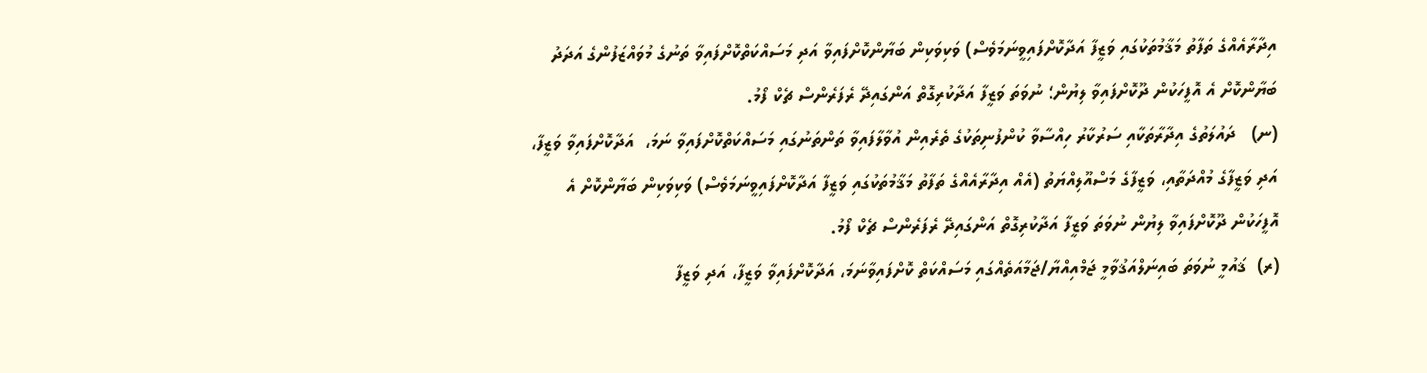އިދާރާއެއްގެ ތަފާތު މަޤާމުތަކުގައި ވަޒީފާ އަދާކޮށްފައިވީނަމަވެސް) ވަކިވަކިން ބަޔާންކޮށްފައިވާ އަދި މަސައްކަތްކޮށްފައިވާ ތަނުގެ މުވައްޒަފުންގެ އަދަދު ބަޔާންކޮށް އެ އޮފީހަކުން ދޫކޮށްފައިވާ ލިޔުން؛ ނުވަތަ ވަޒީފާ އަދާކުރިގޮތް އަންގައިދޭ ރެފަރެންސް ޗެކް ފޯމު.
(ނ)   ދައުލަތުގެ އިދާރާތަކާއި ސަރުކާރު ހިއްސާވާ ކުންފުނިތަކުގެ ތެރެއިން އުވާލާފައިވާ ތަންތަނުގައި މަސައްކަތްކޮށްފައިވާ ނަމަ،  އަދާކޮށްފައިވާ ވަޒީފާ، އަދި ވަޒީފާގެ މުއްދަތާއި، ވަޒީފާގެ މަސްއޫލިއްޔަތު (އެއް އިދާރާއެއްގެ ތަފާތު މަޤާމުތަކުގައި ވަޒީފާ އަދާކޮށްފައިވީނަމަވެސް) ވަކިވަކިން ބަޔާންކޮށް އެ އޮފީހަކުން ދޫކޮށްފައިވާ ލިޔުން ނުވަތަ ވަޒީފާ އަދާކުރިގޮތް އަންގައިދޭ ރެފަރެންސް ޗެކް ފޯމު.
(ރ)  ޤައުމީ ނުވަތަ ބައިނަލްއަޤުވާމީ ޖަމްއިއްޔާ/ޖަމާއަތެއްގައި މަސައްކަތް ކޮށްފައިވާނަމަ، އަދާކޮށްފައިވާ ވަޒީފާ، އަދި ވަޒީފާ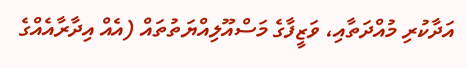އަދާކުރި މުއްދަތާއި، ވަޒީފާގެ މަސްއޫލިއްޔަތުތައް (އެއް އިދާރާއެއްގެ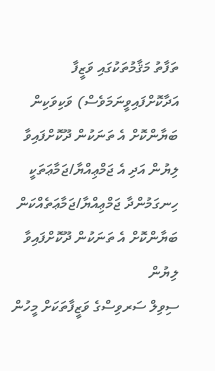ތަފާތު މަޤާމުތަކުގައި ވަޒީފާ އަދާކޮށްފައިވީނަމަވެސް) ވަކިވަކިން ބަޔާންކޮށް އެ ތަނަކުން ދޫކޮށްފައިވާ ލިޔުން އަދި އެ ޖަމްޢިއްޔާ/ޖަމާޢަތަކީ ހިނގަމުންދާ ޖަމްޢިއްޔާ/ޖަމާޢަތެއްކަން ބަޔާންކޮށް އެ ތަނަކުން ދޫކޮށްފައިވާ ލިޔުން
ސިވިލް ސަރވިސްގެ ވަޒީފާތަކަށް މީހުން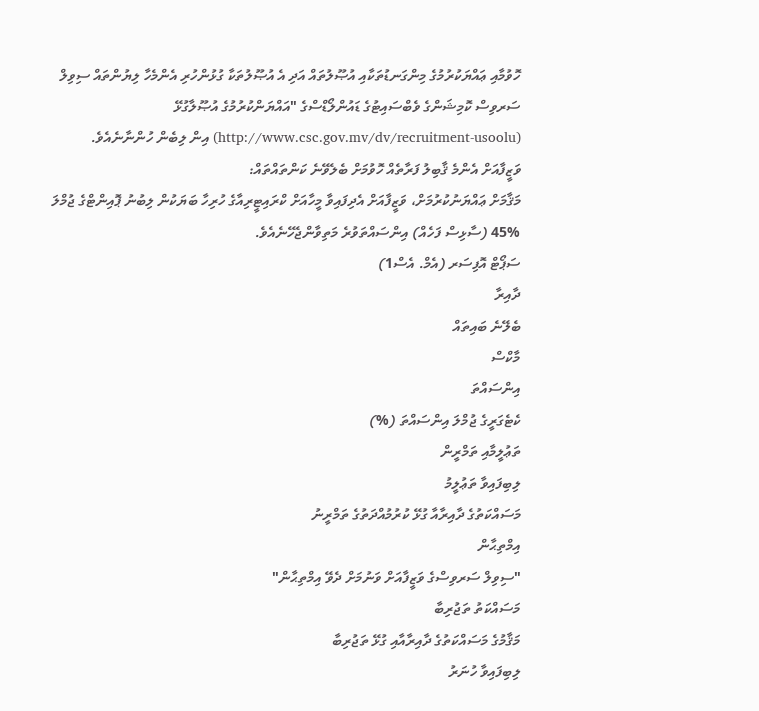ހޮވުމާއި ޢައްޔަކުރުމުގެ މިންގަނޑުތަކާއި އުޞޫލުތައް އަދި އެ އުޞޫލުތަކާ ގުޅުންހުރި އެންމެހާ ލިޔުންތައް ސިވިލް ސަރވިސް ކޮމިޝަންގެ ވެބްސައިޓުގެ ޑައުންލޯޑްސްގެ "އައްޔަންކުރުމުގެ އުޞޫލާގުޅޭ (http://www.csc.gov.mv/dv/recruitment-usoolu) އިން ލިބެން ހުންނާނެއެވެ.
ވަޒީފާއަށް އެންމެ ޤާބިލު ފަރާތެއް ހޮވުމަށް ބެލެވޭނެ ކަންތައްތައް:
މަޤާމަށް ޢައްޔަނުކުރުމަށް، ވަޒީފާއަށް އެދިފައިވާ މީހާއަށް ކްރައިޓީރިއާގެ ހުރިހާ ބަޔަކުން ލިބުނު ޕޮއިންޓްގެ ޖުމްލަ %45 (ސާޅިސް ފަހެއް) އިންސައްތަވުރެ މަތިވާންޖެހޭނެއެވެ.
ސަޕޯޓް އޮފިސަރ (އެމް. އެސް1)
ދާއިރާ
ބެލޭނެ ބައިތައް
މާކްސް
އިންސައްތަ
ކެޓެގަރީގެ ޖުމްލަ އިންސައްތަ (%)
ތަޢުލީމާއި ތަމްރީން
ލިބިފައިވާ ތަޢުލީމު
މަސައްކަތުގެ ދާއިރާއާ ގުޅޭ ކުރުމުއްދަތުގެ ތަމްރީނު
އިމްތިޙާން
"ސިވިލް ސަރވިސްގެ ވަޒީފާއަށް ވަނުމަށް ދެވޭ އިމްތިޙާން"
މަސައްކަތު ތަޖުރިބާ
މަޤާމުގެ މަސައްކަތުގެ ދާއިރާއާއި ގުޅޭ ތަޖުރިބާ
ލިބިފައިވާ ހުނަރު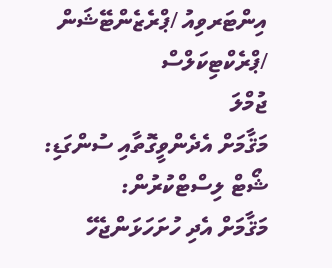އިންޓަރވިއު /ޕްރެޒެންޓޭޝަން /ޕްރެކްޓިކަލްސް
ޖުމްލަ
މަޤާމަށް އެދެންވީގޮތާއި ސުންގަޑި:
ޝޯޓް ލިސްޓްކުރުން:
މަޤާމަށް އެދި ހުށަހަޅަންޖެހޭ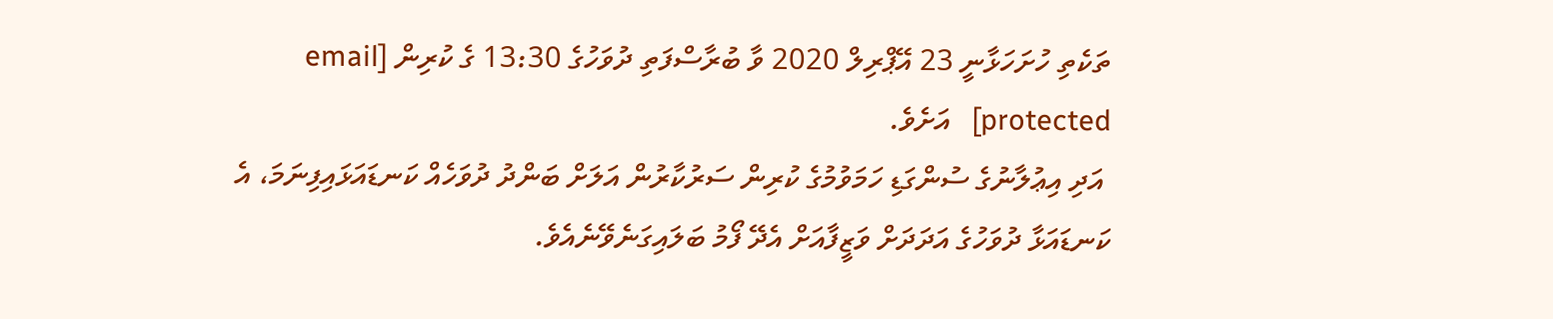ތަކެތި ހުށަހަޅާނީ 23 އޭޕްރިލް 2020 ވާ ބުރާސްފަތި ދުވަހުގެ 13:30 ގެ ކުރިން [email protected]   އަށެވެ.
 އަދި އިޢުލާނުގެ ސުންގަޑި ހަމަވުމުގެ ކުރިން ސަރުކާރުން އަލަށް ބަންދު ދުވަހެއް ކަނޑައަޅައިފިނަމަ، އެ ކަނޑައަޅާ ދުވަހުގެ އަދަދަށް ވަޒީފާއަށް އެދޭ ފޯމު ބަލައިގަނެވޭނެއެވެ.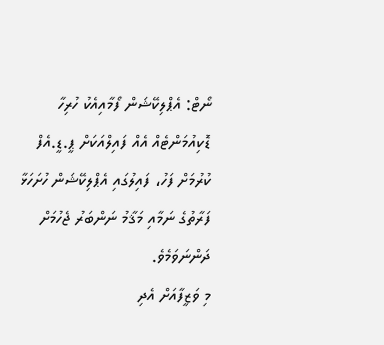ނޯޓް: އެޕްލިކޭޝަން ފޯމާއިއެކު ހުރިހާ ޑޮކިއުމަންޓެއް އެއް ފައިލްއަކަށް ޕީ.ޑީ.އެފް ކުރުމަށް ފަހު، ފައިލުގައި އެޕްލިކޭޝަން ހުށަހަޅާ ފަރާތުގެ ނަމާއި މަޤާމު ނަންބަރު ޖެހުމަށް ދަންނަވަމެވެ.
މި ވަޒީފާއަށް އެދި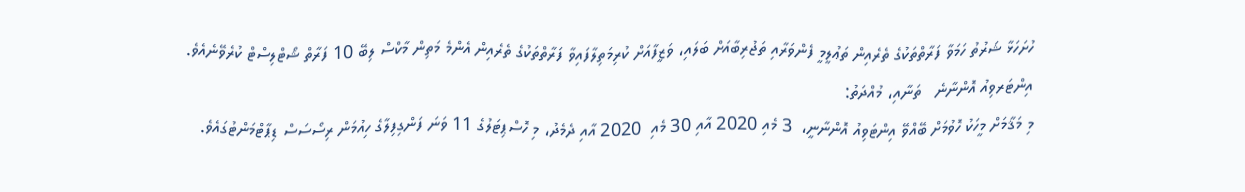ހުށަހަޅާ ޝަރުތު ހަމަވާ ފަރާތްތަކުގެ ތެރެއިން ތަޢުލީމީ ފެންވަރާއި ތަޖުރިބާއަށް ބަލައި، ވަޒީފާއަށް ކުރިމަތިލާފައިވާ ފަރާތްތަކުގެ ތެރެއިން އެންމެ މަތިން މާކްސް ލިބޭ 10 ފަރާތް ޝޯޓްލިސްޓް ކުރެވޭނެއެވެ.
އިންޓަރވިއު އޮންނާނެ   ތަނާއި، މުއްދަތު:
މި މަޤާމަށް މީހަކު ހޮވުމަށް ބޭއްވޭ އިންޓަވިއު އޮންނާނީ،  3 މެއި 2020 އާއި 30 މެއި  2020 އާއި ދެމެދު، މި ހޮސްޕިޓަލުގެ 11 ވަނަ ފަންގިފިލާގެ ހިއުމަން ރިސޯސަސް ޑިޕާޓްމަންޓުގައެވެ.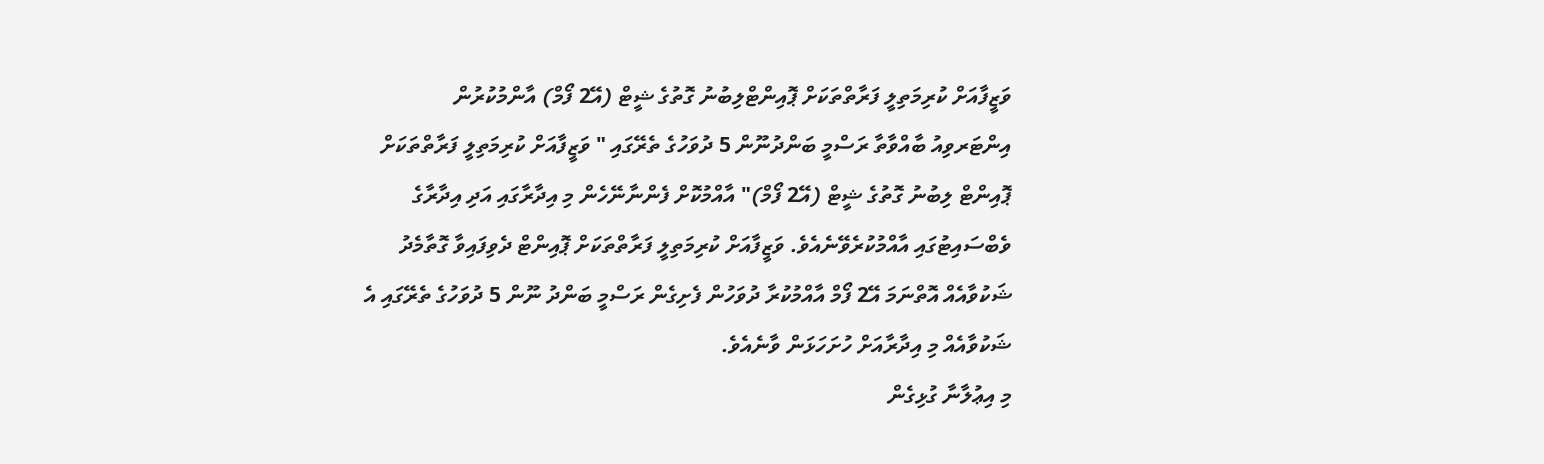ވަޒީފާއަށް ކުރިމަތިލީ ފަރާތްތަކަށް ޕޮއިންޓްލިބުނު ގޮތުގެ ޝީޓް (އޭ2 ފޯމް) އާންމުކުރުން
އިންޓަރވިއު ބާއްވާތާ ރަސްމީ ބަންދުނޫން 5 ދުވަހުގެ ތެރޭގައި " ވަޒީފާއަށް ކުރިމަތިލީ ފަރާތްތަކަށް ޕޮއިންޓް ލިބުނު ގޮތުގެ ޝީޓް (އޭ2 ފޯމް)" އާއްމުކޮށް ފެންނާނޭހެން މި އިދާރާގައި އަދި އިދާރާގެ ވެބްސައިޓުގައި އާއްމުކުރެވޭނެއެވެ. ވަޒީފާއަށް ކުރިމަތިލީ ފަރާތްތަކަށް ޕޮއިންޓް ދެވިފައިވާ ގޮތާމެދު ޝަކުވާއެއް އޮތްނަމަ އޭ2 ފޯމް އާއްމުކުރާ ދުވަހުން ފެށިގެން ރަސްމީ ބަންދު ނޫން 5 ދުވަހުގެ ތެރޭގައި އެ ޝަކުވާއެއް މި އިދާރާއަށް ހުށަހަޅަން ވާނެއެވެ.
މި އިޢުލާނާ ގުޅިގެން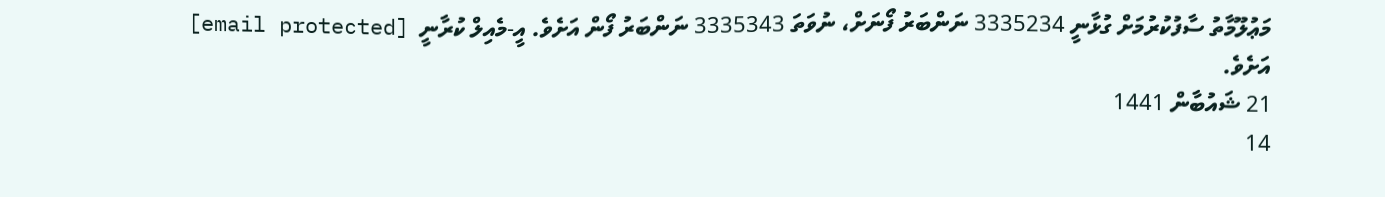މަޢުލޫމާތު ސާފުކުރުމަށް ގުޅާނީ 3335234 ނަންބަރު ފޯނަށް، ނުވަތަ 3335343 ނަންބަރު ފޯން އަށެވެ. އީ-މެއިލް ކުރާނީ  [email protected] އަށެވެ.
21 ޝައުބާން 1441
14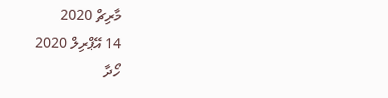މާރިޗް 2020
14 އޭޕްރިލް 2020
ހޯދާ